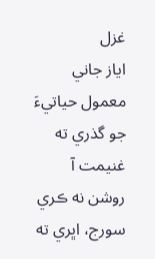غزل
اياز جاني
معمول حياتيءَ جو گذري ته غنيمت آ
روشن نه ڪري سورج، اڀري ته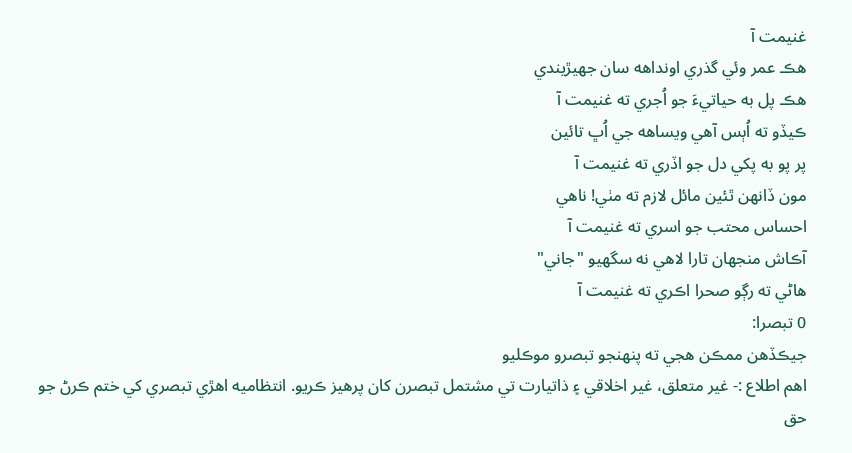غنيمت آ
هڪ عمر وئي گذري اونداهه سان جهيڙيندي
هڪ پل به حياتيءَ جو اُجري ته غنيمت آ
ڪيڏو ته اُٻس آهي ويساهه جي اُڀ تائين
پر پو به پکي دل جو اڏري ته غنيمت آ
مون ڏانهن ٿئين مائل لازم ته مٺي! ناهي
احساس محتب جو اسري ته غنيمت آ
آڪاش منجهان تارا لاهي نه سگهيو "جاني"
هاڻي ته رڳو صحرا اڪري ته غنيمت آ
0 تبصرا:
جيڪڏهن ممڪن هجي ته پنهنجو تبصرو موڪليو
اهم اطلاع :- غير متعلق، غير اخلاقي ۽ ذاتيارت تي مشتمل تبصرن کان پرهيز ڪريو. انتظاميه اهڙي تبصري کي ختم ڪرڻ جو حق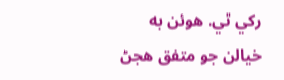رکي ٿي. هوئن به خيالن جو متفق هجڻ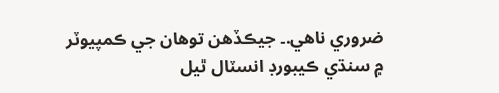ضروري ناهي.۔ جيڪڏهن توهان جي ڪمپيوٽر ۾ سنڌي ڪيبورڊ انسٽال ٿيل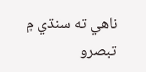ناهي ته سنڌي ۾ تبصرو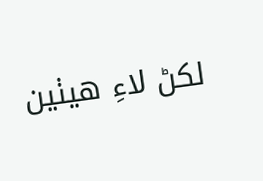لکڻ لاءِ هيٺين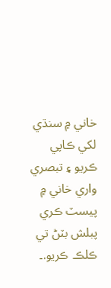خاني ۾ سنڌي لکي ڪاپي ڪريو ۽ تبصري واري خاني ۾ پيسٽ ڪري پبلش بٽڻ تي ڪلڪ ڪريو.۔